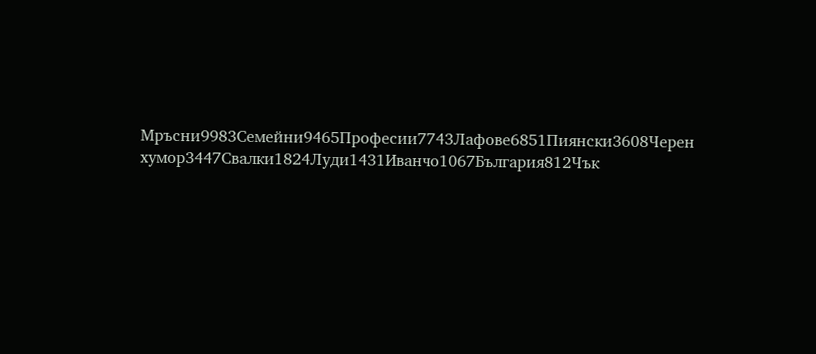Мръсни9983Семейни9465Професии7743Лафове6851Пиянски3608Черен хумор3447Свалки1824Луди1431Иванчо1067България812Чък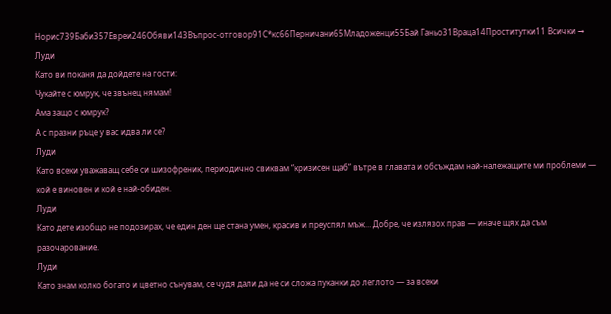Норис739Баби357Евреи246Обяви143Въпрос-отговор91С*кс66Перничани65Младоженци55Бай Ганьо31Враца14Проститутки11 Всички →
Луди
Като ви поканя да дойдете на гости:
Чукайте с юмрук, че звънец нямам!
Ама защо с юмрук?
А с празни ръце у вас идва ли се?
Луди
Като всеки уважаващ себе си шизофреник, периодично свиквам “кризисен щаб” вътре в главата и обсъждам най-належащите ми проблеми — кой е виновен и кой е най-обиден.
Луди
Като дете изобщо не подозирах, че един ден ще стана умен, красив и преуспял мъж… Добре, че излязох прав — иначе щях да съм разочарование.
Луди
Като знам колко богато и цветно сънувам, се чудя дали да не си сложа пуканки до леглото — за всеки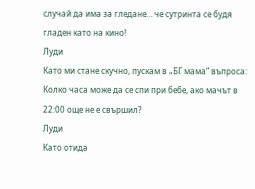случай да има за гледане… че сутринта се будя гладен като на кино!
Луди
Като ми стане скучно, пускам в „БГ мама“ въпроса:
Колко часа може да се спи при бебе, ако мачът в 22:00 още не е свършил?
Луди
Като отида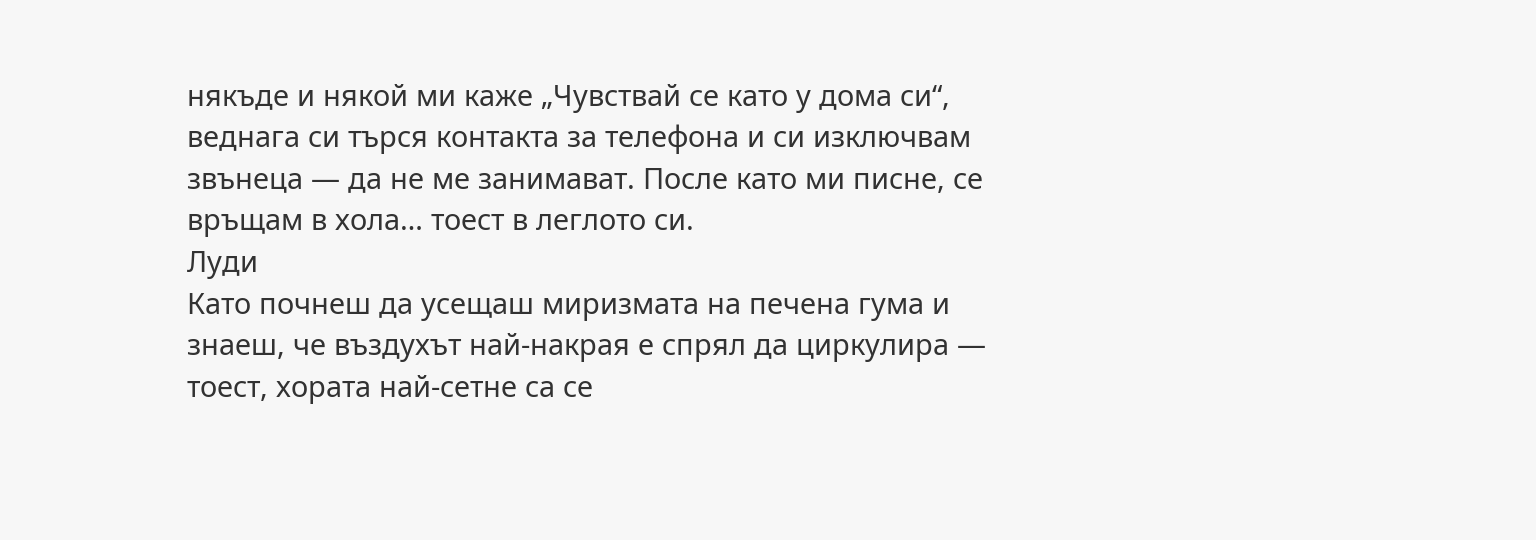някъде и някой ми каже „Чувствай се като у дома си“, веднага си търся контакта за телефона и си изключвам звънеца — да не ме занимават. После като ми писне, се връщам в хола… тоест в леглото си.
Луди
Като почнеш да усещаш миризмата на печена гума и знаеш, че въздухът най-накрая е спрял да циркулира — тоест, хората най-сетне са се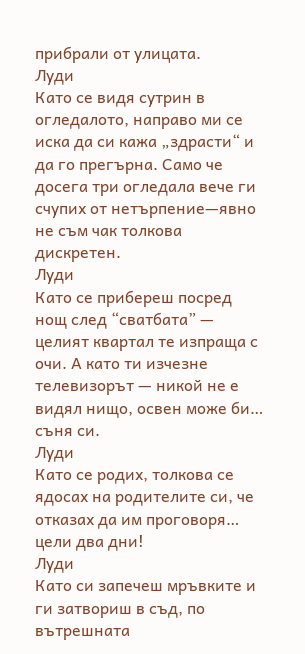прибрали от улицата.
Луди
Като се видя сутрин в огледалото, направо ми се иска да си кажа „здрасти“ и да го прегърна. Само че досега три огледала вече ги счупих от нетърпение—явно не съм чак толкова дискретен.
Луди
Като се прибереш посред нощ след “сватбата” — целият квартал те изпраща с очи. А като ти изчезне телевизорът — никой не е видял нищо, освен може би… съня си.
Луди
Като се родих, толкова се ядосах на родителите си, че отказах да им проговоря… цели два дни!
Луди
Като си запечеш мръвките и ги затвориш в съд, по вътрешната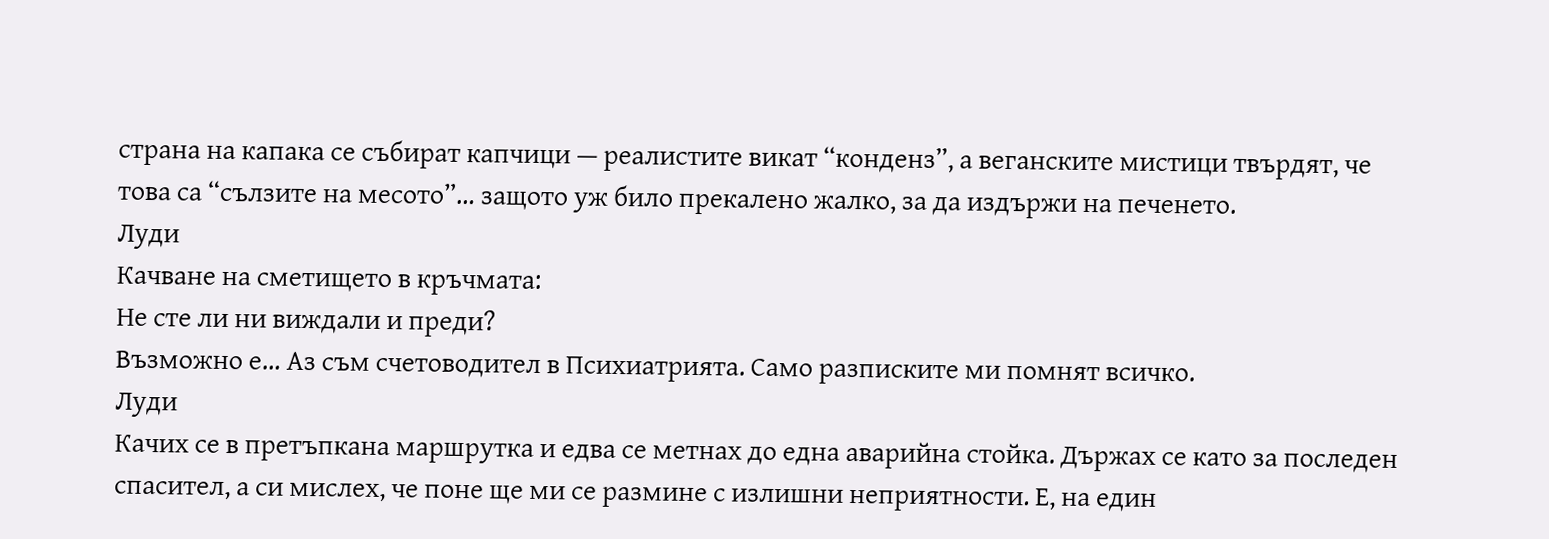страна на капака се събират капчици — реалистите викат “конденз”, а веганските мистици твърдят, че това са “сълзите на месото”… защото уж било прекалено жалко, за да издържи на печенето.
Луди
Качване на сметището в кръчмата:
Не сте ли ни виждали и преди?
Възможно е… Аз съм счетоводител в Психиатрията. Само разписките ми помнят всичко.
Луди
Качих се в претъпкана маршрутка и едва се метнах до една аварийна стойка. Държах се като за последен спасител, а си мислех, че поне ще ми се размине с излишни неприятности. Е, на един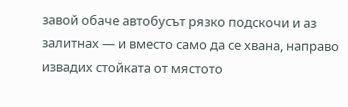завой обаче автобусът рязко подскочи и аз залитнах — и вместо само да се хвана, направо извадих стойката от мястото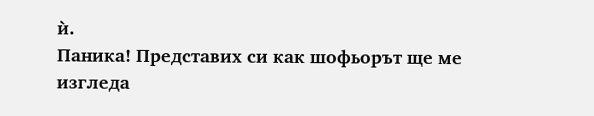ѝ.
Паника! Представих си как шофьорът ще ме изгледа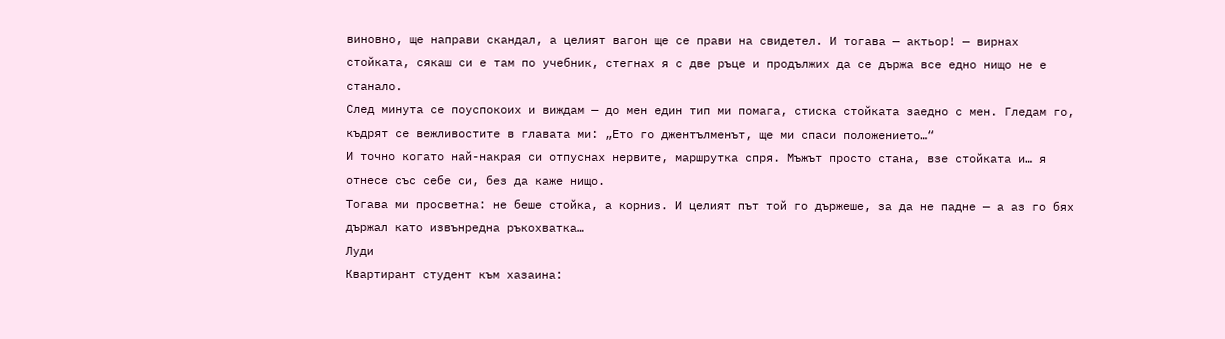виновно, ще направи скандал, а целият вагон ще се прави на свидетел. И тогава — актьор! — вирнах стойката, сякаш си е там по учебник, стегнах я с две ръце и продължих да се държа все едно нищо не е станало.
След минута се поуспокоих и виждам — до мен един тип ми помага, стиска стойката заедно с мен. Гледам го, къдрят се вежливостите в главата ми: „Ето го джентълменът, ще ми спаси положението…“
И точно когато най-накрая си отпуснах нервите, маршрутка спря. Мъжът просто стана, взе стойката и… я отнесе със себе си, без да каже нищо.
Тогава ми просветна: не беше стойка, а корниз. И целият път той го държеше, за да не падне — а аз го бях държал като извънредна ръкохватка…
Луди
Квартирант студент към хазаина: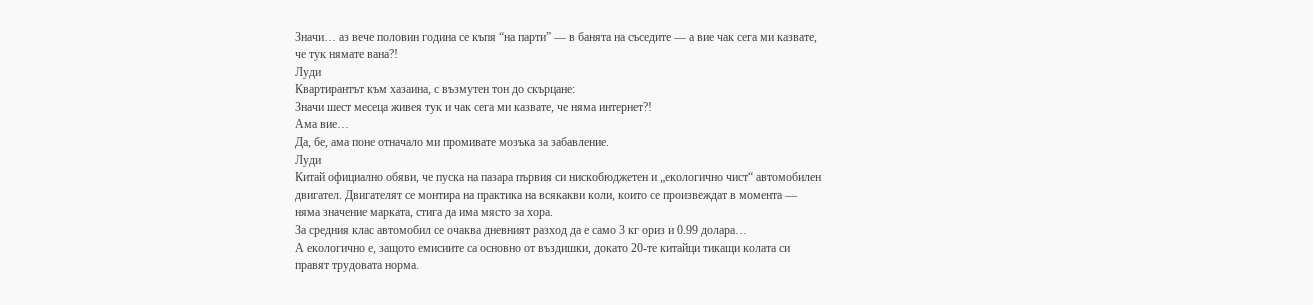Значи… аз вече половин година се къпя “на парти” — в банята на съседите — а вие чак сега ми казвате, че тук нямате вана?!
Луди
Квартирантът към хазаина, с възмутен тон до скърцане:
Значи шест месеца живея тук и чак сега ми казвате, че няма интернет?!
Ама вие…
Да, бе, ама поне отначало ми промивате мозъка за забавление.
Луди
Китай официално обяви, че пуска на пазара първия си нискобюджетен и „екологично чист“ автомобилен двигател. Двигателят се монтира на практика на всякакви коли, които се произвеждат в момента — няма значение марката, стига да има място за хора.
За средния клас автомобил се очаква дневният разход да е само 3 кг ориз и 0.99 долара…
А екологично е, защото емисиите са основно от въздишки, докато 20-те китайци тикащи колата си правят трудовата норма.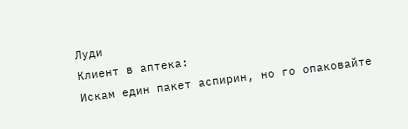Луди
Клиент в аптека:
Искам един пакет аспирин, но го опаковайте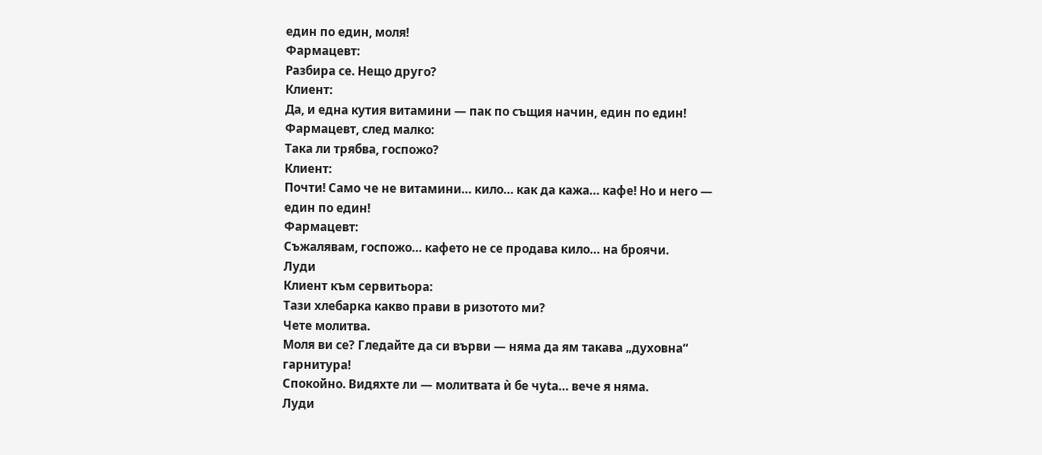един по един, моля!
Фармацевт:
Разбира се. Нещо друго?
Клиент:
Да, и една кутия витамини — пак по същия начин, един по един!
Фармацевт, след малко:
Така ли трябва, госпожо?
Клиент:
Почти! Само че не витамини… кило… как да кажа… кафе! Но и него — един по един!
Фармацевт:
Съжалявам, госпожо… кафето не се продава кило… на броячи.
Луди
Клиент към сервитьора:
Тази хлебарка какво прави в ризотото ми?
Чете молитва.
Моля ви се? Гледайте да си върви — няма да ям такава „духовна“ гарнитура!
Спокойно. Видяхте ли — молитвата ѝ бе чуtа… вече я няма.
Луди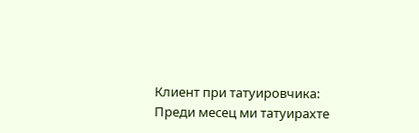Клиент при татуировчика:
Преди месец ми татуирахте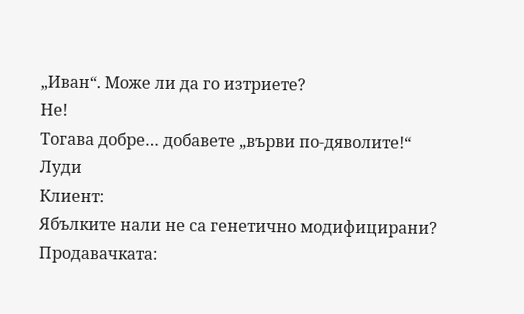„Иван“. Може ли да го изтриете?
Не!
Тогава добре… добавете „върви по-дяволите!“
Луди
Клиент:
Ябълките нали не са генетично модифицирани?
Продавачката: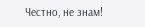Честно, не знам!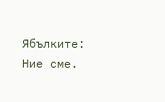Ябълките:
Ние сме.